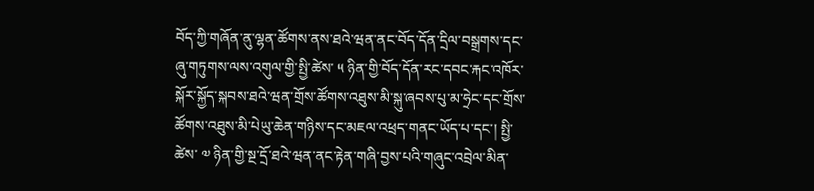བོད་ཀྱི་གཞོན་ནུ་ལྷན་ཚོགས་ནས་ཐའེ་ཝན་ནང་བོད་དོན་དྲིལ་བསྒྲགས་དང་ཞུ་གཏུགས་ལས་འགུལ་གྱི་སྤྱི་ཚེས་ ༥ ཉིན་གྱི་བོད་དོན་རང་དབང་རྐང་འཁོར་སྐོར་སྐྱོད་སྐབས་ཐའེ་ཝན་གྲོས་ཚོགས་འཐུས་མི་སྐུ་ཞབས་པུ་མ་ཧྲེང་དང་གྲོས་ཚོགས་འཐུས་མི་པེཡུ་ཆེན་གཉིས་དང་མཇལ་འཕྲད་གནང་ཡོད་པ་དང་། སྤྱི་ཚེས་ ༧ ཉིན་གྱི་སྔ་དྲོ་ཐའེ་ཝན་ནང་རྟེན་གཞི་བྱས་པའི་གཞུང་འབྲེལ་མིན་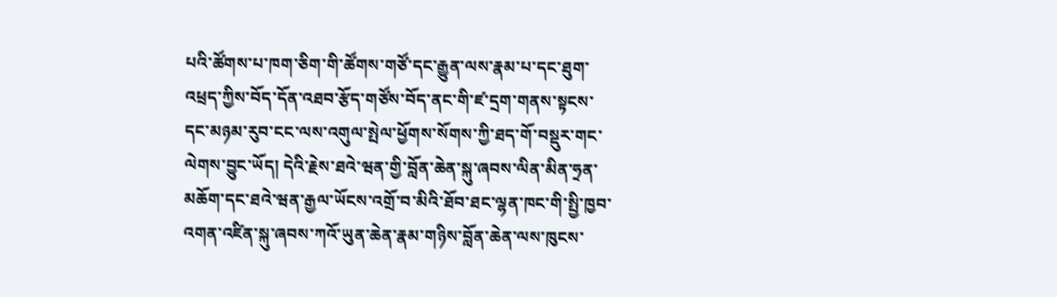པའི་ཚོགས་པ་ཁག་ཅིག་གི་ཚོགས་གཙོ་དང་རྒྱུན་ལས་རྣམ་པ་དང་ཐུག་འཕྲད་ཀྱིས་བོད་དོན་འཐབ་རྩོད་གཙོས་བོད་ནང་གི་ཛ་དྲག་གནས་སྟངས་དང་མཉམ་རུབ་ངང་ལས་འགུལ་སྤེལ་ཕྱོགས་སོགས་ཀྱི་ཐད་གོ་བསྡུར་གང་ལེགས་བྱུང་ཡོད། དེའི་རྗེས་ཐའེ་ཝན་གྱི་བློན་ཆེན་སྐུ་ཞབས་ལིན་མིན་ཧྲན་མཆོག་དང་ཐའེ་ཝན་རྒྱལ་ཡོངས་འགྲོ་བ་མིའི་ཐོབ་ཐང་ལྷན་ཁང་གི་སྤྱི་ཁྱབ་འགན་འཛིན་སྐུ་ཞབས་ཀའོ་ཡུན་ཆེན་རྣམ་གཉིས་བློན་ཆེན་ལས་ཁུངས་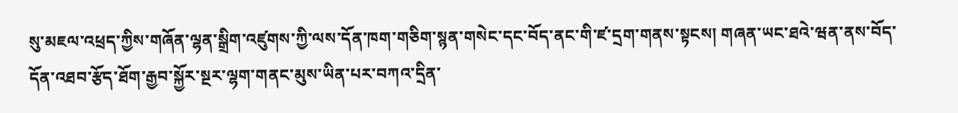སུ་མཇལ་འཕྲད་ཀྱིས་གཞོན་ལྷན་སྒྲིག་འཛུགས་ཀྱི་ལས་དོན་ཁག་གཅིག་སྙན་གསེང་དང་བོད་ནང་གི་ཛ་དྲག་གནས་སྟངས། གཞན་ཡང་ཐའེ་ཝན་ནས་བོད་དོན་འཐབ་རྩོད་ཐོག་རྒྱབ་སྐྱོར་སྔར་ལྷག་གནང་མུས་ཡིན་པར་བཀའ་དྲིན་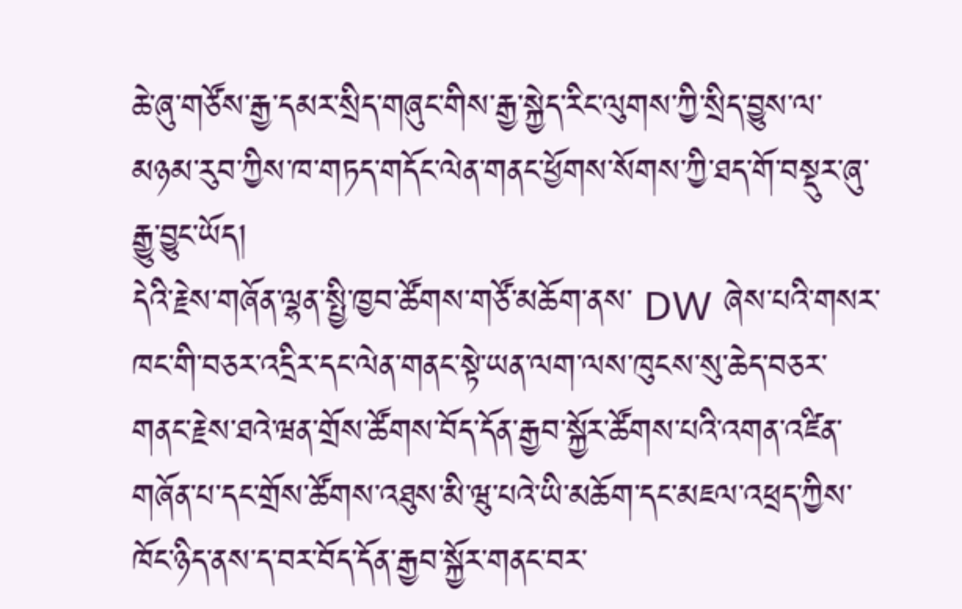ཆེ་ཞུ་གཙོས་རྒྱ་དམར་སྲིད་གཞུང་གིས་རྒྱ་སྐྱེད་རིང་ལུགས་ཀྱི་སྲིད་བྱུས་ལ་མཉམ་རུབ་ཀྱིས་ཁ་གཏད་གདོང་ལེན་གནང་ཕྱོགས་སོགས་ཀྱི་ཐད་གོ་བསྡུར་ཞུ་རྒྱུ་བྱུང་ཡོད།
དེའི་རྗེས་གཞོན་ལྷན་སྤྱི་ཁྱབ་ཚོགས་གཙོ་མཆོག་ནས་ DW ཞེས་པའི་གསར་ཁང་གི་བཅར་འདྲིར་དང་ལེན་གནང་སྟེ་ཡན་ལག་ལས་ཁུངས་སུ་ཆེད་བཅར་གནང་རྗེས་ཐའེ་ཝན་གྲོས་ཚོགས་བོད་དོན་རྒྱབ་སྐྱོར་ཚོགས་པའི་འགན་འཛིན་གཞོན་པ་དང་གྲོས་ཚོགས་འཐུས་མི་ཝུ་པའེ་ཡི་མཆོག་དང་མཇལ་འཕྲད་ཀྱིས་ཁོང་ཉིད་ནས་ད་བར་བོད་དོན་རྒྱབ་སྐྱོར་གནང་བར་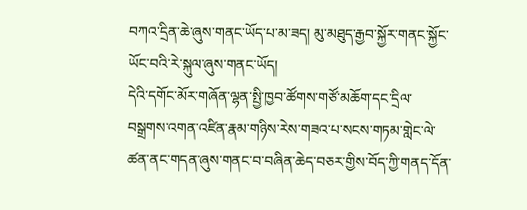བཀའ་དྲིན་ཆེ་ཞུས་གནང་ཡོད་པ་མ་ཟད། མུ་མཐུད་རྒྱབ་སྐྱོར་གནང་སྐྱོང་ཡོང་བའི་རེ་སྐུལ་ཞུས་གནང་ཡོད།
དེའི་དགོང་མོར་གཞོན་ལྷན་སྤྱི་ཁྱབ་ཚོགས་གཙོ་མཆོག་དང་དྲིལ་བསྒྲགས་འགན་འཛིན་རྣམ་གཉིས་རེས་གཟའ་པ་སངས་གཏམ་གླེང་ལེ་ཚན་ནང་གདན་ཞུས་གནང་བ་བཞིན་ཆེད་བཅར་གྱིས་བོད་ཀྱི་གནད་དོན་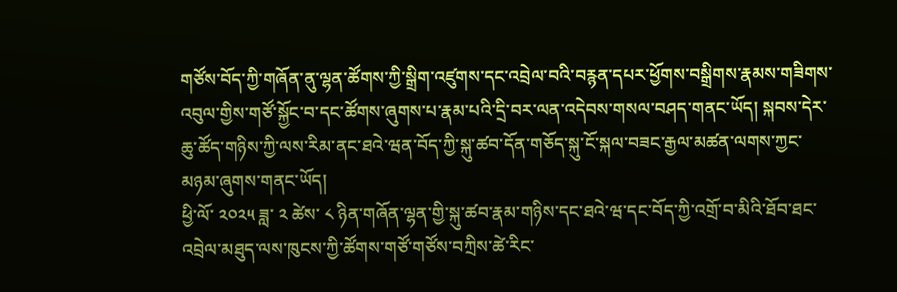གཙོས་བོད་ཀྱི་གཞོན་ནུ་ལྷན་ཚོགས་ཀྱི་སྒྲིག་འཛུགས་དང་འབྲེལ་བའི་བརྙན་དཔར་ཕྱོགས་བསྒྲིགས་རྣམས་གཟིགས་འབུལ་གྱིས་གཙོ་སྐྱོང་བ་དང་ཚོགས་ཞུགས་པ་རྣམ་པའི་དྲི་བར་ལན་འདེབས་གསལ་བཤད་གནང་ཡོད། སྐབས་དེར་ཆུ་ཚོད་གཉིས་ཀྱི་ལས་རིམ་ནང་ཐའེ་ཝན་བོད་ཀྱི་སྐུ་ཚབ་དོན་གཅོད་སྐུ་ངོ་སྐལ་བཟང་རྒྱལ་མཚན་ལགས་ཀྱང་མཉམ་ཞུགས་གནང་ཡོད།
ཕྱི་ལོ་ ༢༠༢༥ ཟླ་ ༢ ཚེས་ ༨ ཉིན་གཞོན་ལྷན་གྱི་སྐུ་ཚབ་རྣམ་གཉིས་དང་ཐའེ་ཝ་དང་བོད་ཀྱི་འགྲོ་བ་མིའི་ཐོབ་ཐང་འབྲེལ་མཐུད་ལས་ཁུངས་ཀྱི་ཚོགས་གཙོ་གཙོས་བཀྲིས་ཚེ་རིང་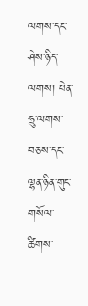ལགས་དང་ཤེས་ཉིད་ལགས། པེན་ཧྲུ་ལགས་བཅས་དང་ལྷན་ཉིན་གུང་གསོལ་ཚིགས་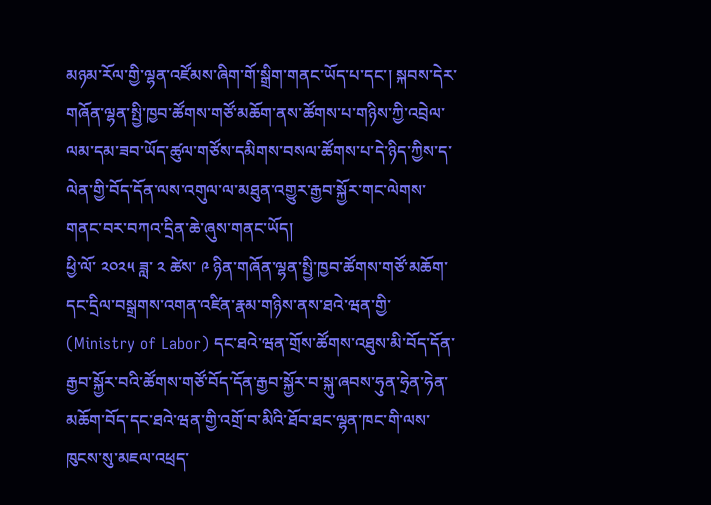མཉམ་རོལ་གྱི་ལྷན་འཛོམས་ཞིག་གོ་སྒྲིག་གནང་ཡོད་པ་དང་། སྐབས་དེར་གཞོན་ལྷན་སྤྱི་ཁྱབ་ཚོགས་གཙོ་མཆོག་ནས་ཚོགས་པ་གཉིས་ཀྱི་འབྲེལ་ལམ་དམ་ཟབ་ཡོད་ཚུལ་གཙོས་དམིགས་བསལ་ཚོགས་པ་དེ་ཉིད་ཀྱིས་ད་ལེན་གྱི་བོད་དོན་ལས་འགུལ་ལ་མཐུན་འགྱུར་རྒྱབ་སྐྱོར་གང་ལེགས་གནང་བར་བཀའ་དྲིན་ཆེ་ཞུས་གནང་ཡོད།
ཕྱི་ལོ་ ༢༠༢༥ ཟླ་ ༢ ཚེས་ ༩ ཉིན་གཞོན་ལྷན་སྤྱི་ཁྱབ་ཚོགས་གཙོ་མཆོག་དང་དྲིལ་བསྒྲགས་འགན་འཛིན་རྣམ་གཉིས་ནས་ཐའེ་ཝན་གྱི་ (Ministry of Labor) དང་ཐའེ་ཝན་གྲོས་ཚོགས་འཐུས་མི་བོད་དོན་རྒྱབ་སྐྱོར་བའི་ཚོགས་གཙོ་བོད་དོན་རྒྱབ་སྐྱོར་བ་སྐུ་ཞབས་ཧུན་ཧྲེན་ཧེན་མཆོག་བོད་དང་ཐའེ་ཝན་གྱི་འགྲོ་བ་མིའི་ཐོབ་ཐང་ལྷན་ཁང་གི་ལས་ཁུངས་སུ་མཇལ་འཕྲད་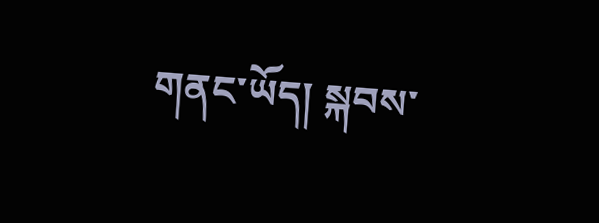གནང་ཡོད། སྐབས་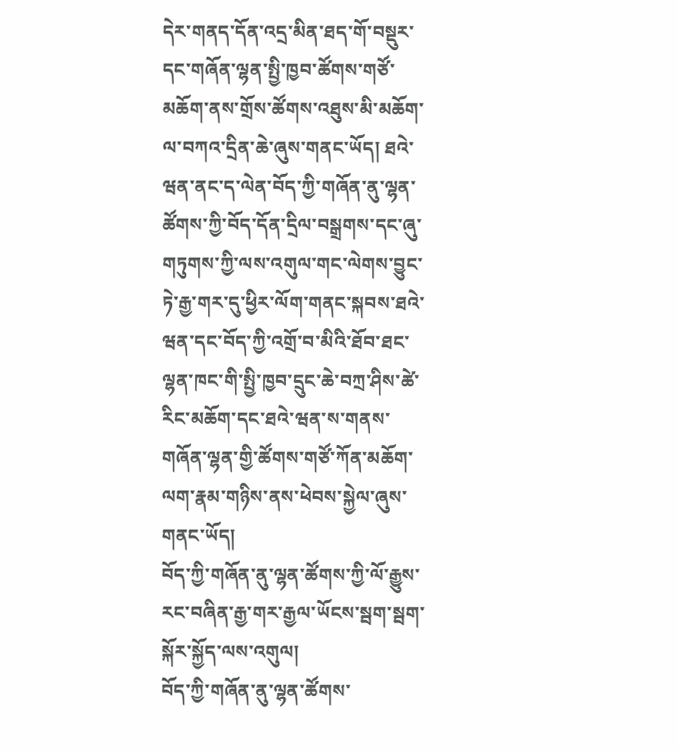དེར་གནད་དོན་འདྲ་མིན་ཐད་གོ་བསྡུར་དང་གཞོན་ལྷན་སྤྱི་ཁྱབ་ཚོགས་གཙོ་མཆོག་ནས་གྲོས་ཚོགས་འཐུས་མི་མཆོག་ལ་བཀའ་དྲིན་ཆེ་ཞུས་གནང་ཡོད། ཐའེ་ཝན་ནང་ད་ལེན་བོད་ཀྱི་གཞོན་ནུ་ལྷན་ཚོགས་ཀྱི་བོད་དོན་དྲིལ་བསྒྲགས་དང་ཞུ་གཏུགས་ཀྱི་ལས་འགུལ་གང་ལེགས་བྱུང་ཏེ་རྒྱ་གར་དུ་ཕྱིར་ལོག་གནང་སྐབས་ཐའེ་ཝན་དང་བོད་ཀྱི་འགྲོ་བ་མིའི་ཐོབ་ཐང་ལྷན་ཁང་གི་སྤྱི་ཁྱབ་དྲུང་ཆེ་བཀྲ་ཤིས་ཚེ་རིང་མཆོག་དང་ཐའེ་ཝན་ས་གནས་གཞོན་ལྷན་གྱི་ཚོགས་གཙོ་ཀོན་མཆོག་ལག་རྣམ་གཉིས་ནས་ཕེབས་སྐྱེལ་ཞུས་གནང་ཡོད།
བོད་ཀྱི་གཞོན་ནུ་ལྷན་ཚོགས་ཀྱི་ལོ་རྒྱུས་རང་བཞིན་རྒྱ་གར་རྒྱལ་ཡོངས་སྦག་སྦག་སྐོར་སྐྱོད་ལས་འགུལ།
བོད་ཀྱི་གཞོན་ནུ་ལྷན་ཚོགས་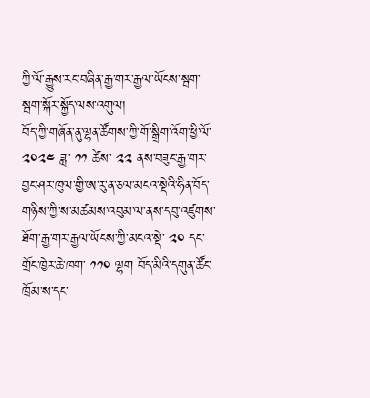ཀྱི་ལོ་རྒྱུས་རང་བཞིན་རྒྱ་གར་རྒྱལ་ཡོངས་སྦག་སྦག་སྐོར་སྐྱོད་ལས་འགུལ།
བོད་ཀྱི་གཞོན་ནུ་ལྷན་ཚོགས་ཀྱི་གོ་སྒྲིག་འོག་ཕྱི་ལོ་ ༢༠༢༤ ཟླ་ ༡༡ ཚེས་ ༢༢ ནས་བཟུང་རྒྱ་གར་བྱང་ཤར་ཁུལ་གྱི་ཨ་རུ་ན་ཅལ་མངའ་སྡེའི་ཧིན་བོད་གཉིས་ཀྱི་ས་མཚམས་འབུམ་ལ་ནས་དབུ་འཛུགས་ཐོག་རྒྱ་གར་རྒྱལ་ཡོངས་ཀྱི་མངའ་སྡེ་ ༢༠ དང་གྲོང་ཁྱེར་ཆེ་ཁག་ ༡༡༠ ལྷག བོད་མིའི་དགུན་ཚོང་ཁྲོམ་ས་དང་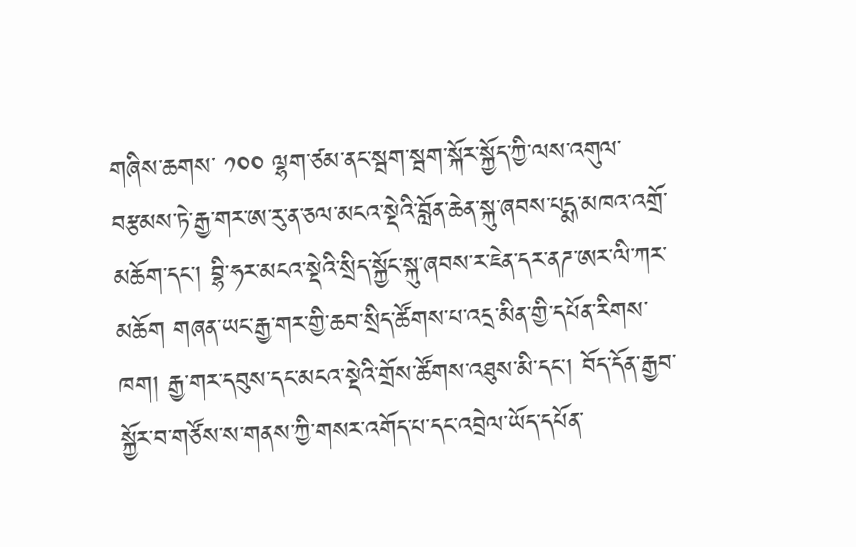གཞིས་ཆགས་ ༡༠༠ ལྷག་ཙམ་ནང་སྦག་སྦག་སྐོར་སྐྱོད་ཀྱི་ལས་འགུལ་བརྩམས་ཏེ་རྒྱ་གར་ཨ་རུ་ན་ཅལ་མངའ་སྡེའི་བློན་ཆེན་སྐུ་ཞབས་པདྨ་མཁའ་འགྲོ་མཆོག་དང་། བྷི་ཧར་མངའ་སྡེའི་སྲིད་སྐྱོང་སྐུ་ཞབས་ར་ཇེན་དར་ནཌ་ཨར་ལི་ཀར་མཆོག གཞན་ཡང་རྒྱ་གར་གྱི་ཆབ་སྲིད་ཚོགས་པ་འདྲ་མིན་གྱི་དཔོན་རིགས་ཁག། རྒྱ་གར་དབུས་དང་མངའ་སྡེའི་གྲོས་ཚོགས་འཐུས་མི་དང་། བོད་དོན་རྒྱབ་སྐྱོར་བ་གཙོས་ས་གནས་ཀྱི་གསར་འགོད་པ་དང་འབྲེལ་ཡོད་དཔོན་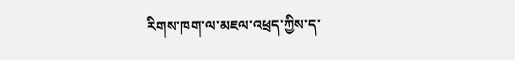རིགས་ཁག་ལ་མཇལ་འཕྲད་ཀྱིས་ད་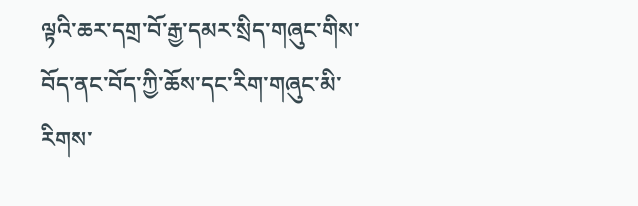ལྟའི་ཆར་དགྲ་བོ་རྒྱ་དམར་སྲིད་གཞུང་གིས་བོད་ནང་བོད་ཀྱི་ཆོས་དང་རིག་གཞུང་མི་རིགས་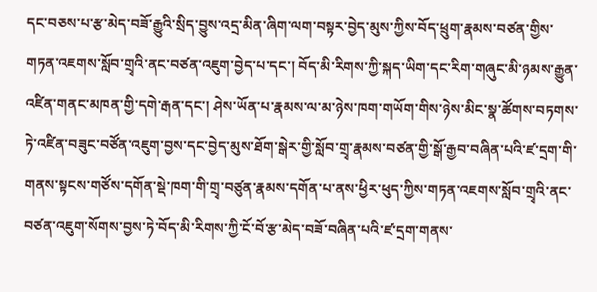དང་བཅས་པ་རྩ་མེད་བཟོ་རྒྱུའི་སྲིད་བྱུས་འདྲ་མིན་ཞིག་ལག་བསྟར་བྱེད་མུས་ཀྱིས་བོད་ཕྲུག་རྣམས་བཙན་གྱིས་གཏན་འཇགས་སློབ་གྲྭའི་ནང་བཙན་འཇུག་བྱེད་པ་དང་། བོད་མི་རིགས་ཀྱི་སྐད་ཡིག་དང་རིག་གཞུང་མི་ཉམས་རྒྱུན་འཛིན་གནང་མཁན་གྱི་དགེ་རྒན་དང་། ཤེས་ཡོན་པ་རྣམས་ལ་མ་ཉེས་ཁག་གཡོག་གིས་ཉེས་མིང་སྣ་ཚོགས་བཏགས་ཏེ་འཛིན་བཟུང་བཙོན་འཇུག་བྱས་དང་བྱེད་མུས་ཐོག་སྒེར་གྱི་སློབ་གྲྭ་རྣམས་བཙན་གྱི་སྒོ་རྒྱབ་བཞིན་པའི་ཛ་དྲག་གི་གནས་སྟངས་གཙོས་དགོན་སྡེ་ཁག་གི་གྲྭ་བཙུན་རྣམས་དགོན་པ་ནས་ཕྱིར་ཕུད་ཀྱིས་གཏན་འཇགས་སློབ་གྲྭའི་ནང་བཙན་འཇུག་སོགས་བྱས་ཏེ་བོད་མི་རིགས་ཀྱི་ངོ་བོ་རྩ་མེད་བཟོ་བཞིན་པའི་ཛ་དྲག་གནས་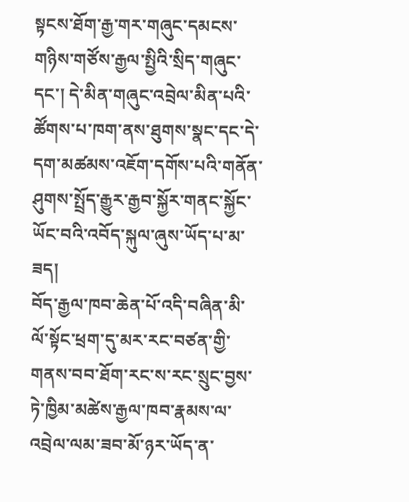སྟངས་ཐོག་རྒྱ་གར་གཞུང་དམངས་གཉིས་གཙོས་རྒྱལ་སྤྱིའི་སྲིད་གཞུང་དང་། དེ་མིན་གཞུང་འབྲེལ་མིན་པའི་ཚོགས་པ་ཁག་ནས་ཐུགས་སྣང་དང་དེ་དག་མཚམས་འཇོག་དགོས་པའི་གནོན་ཤུགས་སྤྲོད་རྒྱུར་རྒྱབ་སྐྱོར་གནང་སྐྱོང་ཡོང་བའི་འབོད་སྐུལ་ཞུས་ཡོད་པ་མ་ཟད།
བོད་རྒྱལ་ཁབ་ཆེན་པོ་འདི་བཞིན་མི་ལོ་སྟོང་ཕྲག་དུ་མར་རང་བཙན་གྱི་གནས་བབ་ཐོག་རང་ས་རང་སྲུང་བྱས་ཏེ་ཁྱིམ་མཚེས་རྒྱལ་ཁབ་རྣམས་ལ་འབྲེལ་ལམ་ཟབ་མོ་ཉར་ཡོད་ན་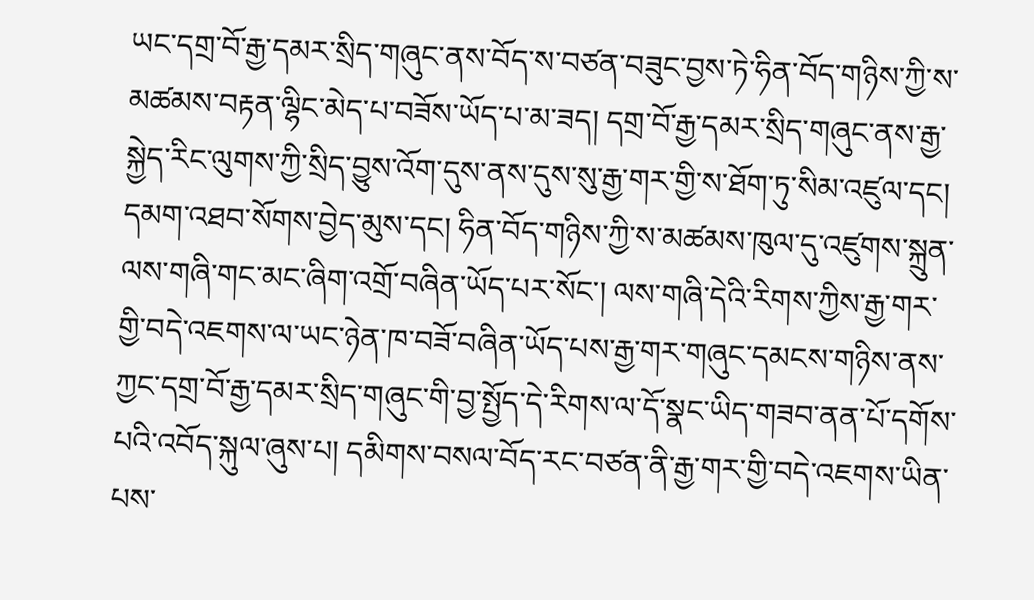ཡང་དགྲ་བོ་རྒྱ་དམར་སྲིད་གཞུང་ནས་བོད་ས་བཙན་བཟུང་བྱས་ཏེ་ཧིན་བོད་གཉིས་ཀྱི་ས་མཚམས་བརྟན་ལྷིང་མེད་པ་བཟོས་ཡོད་པ་མ་ཟད། དགྲ་བོ་རྒྱ་དམར་སྲིད་གཞུང་ནས་རྒྱ་སྐྱེད་རིང་ལུགས་ཀྱི་སྲིད་བྱུས་འོག་དུས་ནས་དུས་སུ་རྒྱ་གར་གྱི་ས་ཐོག་ཏུ་སིམ་འཛུལ་དང། དམག་འཐབ་སོགས་བྱེད་མུས་དང། ཧིན་བོད་གཉིས་ཀྱི་ས་མཚམས་ཁུལ་དུ་འཛུགས་སྐྲུན་ལས་གཞི་གང་མང་ཞིག་འགྲོ་བཞིན་ཡོད་པར་སོང་། ལས་གཞི་དེའི་རིགས་ཀྱིས་རྒྱ་གར་གྱི་བདེ་འཇགས་ལ་ཡང་ཉེན་ཁ་བཟོ་བཞིན་ཡོད་པས་རྒྱ་གར་གཞུང་དམངས་གཉིས་ནས་ཀྱང་དགྲ་བོ་རྒྱ་དམར་སྲིད་གཞུང་གི་བྱ་སྤྱོད་དེ་རིགས་ལ་དོ་སྣང་ཡིད་གཟབ་ནན་པོ་དགོས་པའི་འབོད་སྐུལ་ཞུས་པ། དམིགས་བསལ་བོད་རང་བཙན་ནི་རྒྱ་གར་གྱི་བདེ་འཇགས་ཡིན་པས་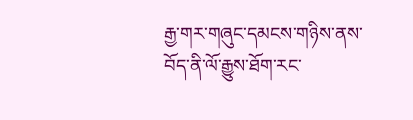རྒྱ་གར་གཞུང་དམངས་གཉིས་ནས་བོད་ནི་ལོ་རྒྱུས་ཐོག་རང་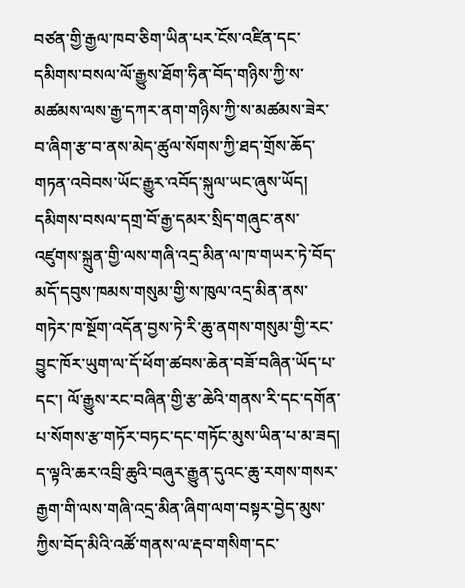བཙན་གྱི་རྒྱལ་ཁབ་ཅིག་ཡིན་པར་ངོས་འཛིན་དང་དམིགས་བསལ་ལོ་རྒྱུས་ཐོག་ཧིན་བོད་གཉིས་ཀྱི་ས་མཚམས་ལས་རྒྱ་དཀར་ནག་གཉིས་ཀྱི་ས་མཚམས་ཟེར་བ་ཞིག་རྩ་བ་ནས་མེད་ཚུལ་སོགས་ཀྱི་ཐད་གྲོས་ཆོད་གཏན་འབེབས་ཡོང་རྒྱུར་འབོད་སྐུལ་ཡང་ཞུས་ཡོད།
དམིགས་བསལ་དགྲ་བོ་རྒྱ་དམར་སྲིད་གཞུང་ནས་འཛུགས་སྐྲུན་གྱི་ལས་གཞི་འདྲ་མིན་ལ་ཁ་གཡར་ཏེ་བོད་མདོ་དབུས་ཁམས་གསུམ་གྱི་ས་ཁུལ་འདྲ་མིན་ནས་གཏེར་ཁ་སྔོག་འདོན་བྱས་ཏེ་རི་ཆུ་ནགས་གསུམ་གྱི་རང་བྱུང་ཁོར་ཡུག་ལ་དོ་ཕོག་ཚབས་ཆེན་བཟོ་བཞིན་ཡོད་པ་དང་། ལོ་རྒྱུས་རང་བཞིན་གྱི་རྩ་ཆེའི་གནས་རི་དང་དགོན་པ་སོགས་རྩ་གཏོར་བཏང་དང་གཏོང་མུས་ཡིན་པ་མ་ཟད། ད་ལྟའི་ཆར་འབྲི་ཆུའི་བཞུར་རྒྱུན་དུའང་ཆུ་རགས་གསར་རྒྱག་གི་ལས་གཞི་འདྲ་མིན་ཞིག་ལག་བསྟར་བྱེད་མུས་ཀྱིས་བོད་མིའི་འཚོ་གནས་ལ་རྡབ་གསིག་དང་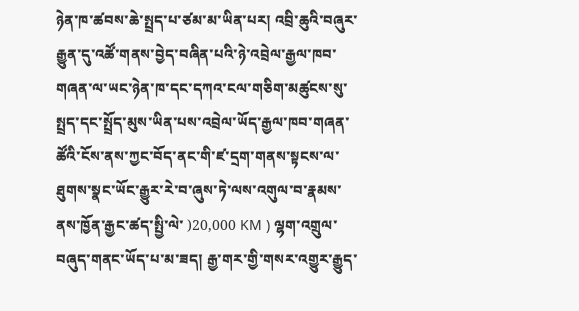ཉེན་ཁ་ཚབས་ཆེ་སྤྲད་པ་ཙམ་མ་ཡིན་པར། འབྲི་ཆུའི་བཞུར་རྒྱུན་དུ་འཚོ་གནས་བྱེད་བཞིན་པའི་ཉེ་འབྲེལ་རྒྱལ་ཁབ་གཞན་ལ་ཡང་ཉེན་ཁ་དང་དཀའ་ངལ་གཅིག་མཚུངས་སུ་སྤྲད་དང་སྤྲོད་མུས་ཡིན་པས་འབྲེལ་ཡོད་རྒྱལ་ཁབ་གཞན་ཚོའི་ངོས་ནས་ཀྱང་བོད་ནང་གི་ཛ་དྲག་གནས་སྟངས་ལ་ཐུགས་སྣང་ཡོང་རྒྱུར་རེ་བ་ཞུས་ཏེ་ལས་འགུལ་བ་རྣམས་ནས་ཁྱོན་རྒྱང་ཚད་སྤྱི་ལེ་ )20,000 KM ) ལྷག་འགྲུལ་བཞུད་གནང་ཡོད་པ་མ་ཟད། རྒྱ་གར་གྱི་གསར་འགྱུར་རྒྱུད་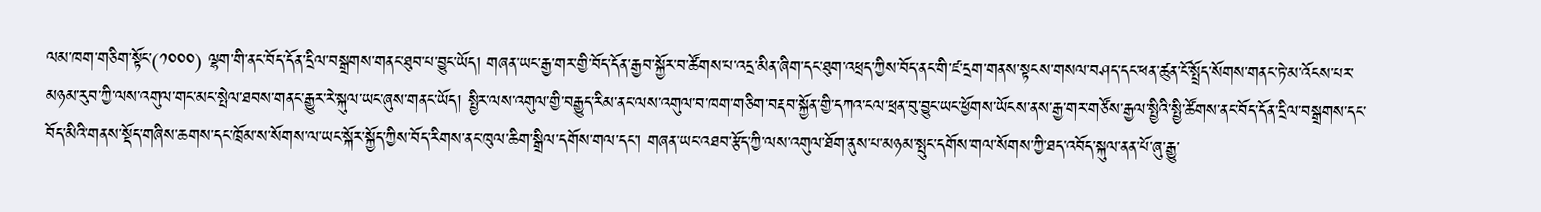ལམ་ཁག་གཅིག་སྟོང་(༡༠༠༠) ལྷག་གི་ནང་བོད་དོན་དྲིལ་བསྒྲགས་གནང་ཐུབ་པ་བྱུང་ཡོད། གཞན་ཡང་རྒྱ་གར་གྱི་བོད་དོན་རྒྱབ་སྐྱོར་བ་ཚོགས་པ་འདྲ་མིན་ཞིག་དང་ཐུག་འཕྲད་ཀྱིས་བོད་ནང་གི་ཛ་དྲག་གནས་སྟངས་གསལ་བཤད་དང་ཕན་ཚུན་ངོ་སྤྲོད་སོགས་གནང་ཏེ་མ་འོངས་པར་མཉམ་རུབ་ཀྱི་ལས་འགུལ་གང་མང་སྤེལ་ཐབས་གནང་རྒྱུར་རེ་སྐུལ་ཡང་ཞུས་གནང་ཡོད། སྤྱིར་ལས་འགུལ་གྱི་བརྒྱུད་རིམ་ནང་ལས་འགུལ་བ་ཁག་གཅིག་བརྡབ་སྐྱོན་གྱི་དཀའ་ངལ་ཕྲན་བུ་བྱུང་ཡང་ཕྱོགས་ཡོངས་ནས་རྒྱ་གར་གཙོས་རྒྱལ་སྤྱིའི་སྤྱི་ཚོགས་ནང་བོད་དོན་དྲིལ་བསྒྲགས་དང་བོད་མིའི་གནས་སྡོད་གཞིས་ཆགས་དང་ཁྲོམ་ས་སོགས་ལ་ཡང་སྐོར་སྐྱོད་ཀྱིས་བོད་རིགས་ནང་ཁུལ་ཆིག་སྒྲིལ་དགོས་གལ་དང་། གཞན་ཡང་འཐབ་རྩོད་ཀྱི་ལས་འགུལ་ཐོག་ནུས་པ་མཉམ་སྤུང་དགོས་གལ་སོགས་ཀྱི་ཐད་འབོད་སྐུལ་ནན་པོ་ཞུ་རྒྱུ་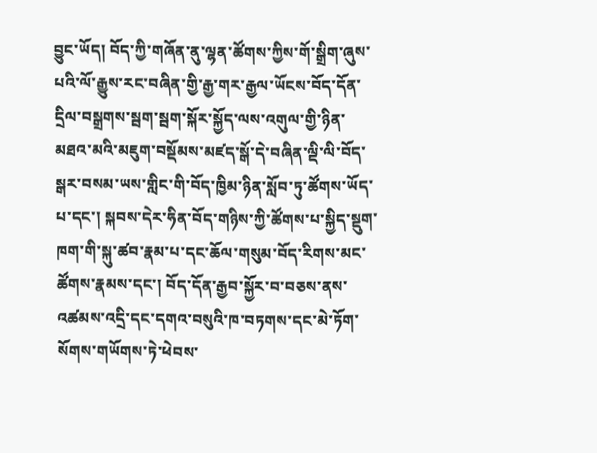བྱུང་ཡོད། བོད་ཀྱི་གཞོན་ནུ་ལྷན་ཚོགས་ཀྱིས་གོ་སྒྲིག་ཞུས་པའི་ལོ་རྒྱུས་རང་བཞིན་གྱི་རྒྱ་གར་རྒྱལ་ཡོངས་བོད་དོན་དྲིལ་བསྒྲགས་སྦག་སྦག་སྐོར་སྐྱོད་ལས་འགུལ་གྱི་ཉིན་མཐའ་མའི་མཇུག་བསྡོམས་མཛད་སྒོ་དེ་བཞིན་ལྡི་ལི་བོད་སྒར་བསམ་ཡས་གླིང་གི་བོད་ཁྱིམ་ཉིན་སློབ་ཏུ་ཚོགས་ཡོད་པ་དང་། སྐབས་དེར་ཧིན་བོད་གཉིས་ཀྱི་ཚོགས་པ་སྐྱིད་སྡུག་ཁག་གི་སྐུ་ཚབ་རྣམ་པ་དང་ཆོལ་གསུམ་བོད་རིགས་མང་ཚོགས་རྣམས་དང་། བོད་དོན་རྒྱབ་སྐྱོར་བ་བཅས་ནས་འཚམས་འདྲི་དང་དགའ་བསུའི་ཁ་བཏགས་དང་མེ་ཏོག་སོགས་གཡོགས་ཏེ་ཕེབས་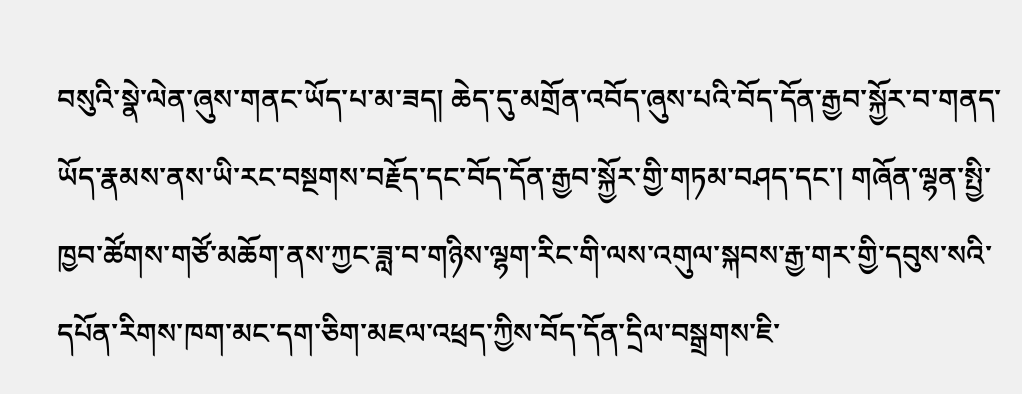བསུའི་སྣེ་ལེན་ཞུས་གནང་ཡོད་པ་མ་ཟད། ཆེད་དུ་མགྲོན་འབོད་ཞུས་པའི་བོད་དོན་རྒྱབ་སྐྱོར་བ་གནད་ཡོད་རྣམས་ནས་ཡི་རང་བསྔགས་བརྗོད་དང་བོད་དོན་རྒྱབ་སྐྱོར་གྱི་གཏམ་བཤད་དང་། གཞོན་ལྷན་སྤྱི་ཁྱབ་ཚོགས་གཙོ་མཆོག་ནས་ཀྱང་ཟླ་བ་གཉིས་ལྷག་རིང་གི་ལས་འགུལ་སྐབས་རྒྱ་གར་གྱི་དབུས་སའི་དཔོན་རིགས་ཁག་མང་དག་ཅིག་མཇལ་འཕྲད་ཀྱིས་བོད་དོན་དྲིལ་བསྒྲགས་ཇི་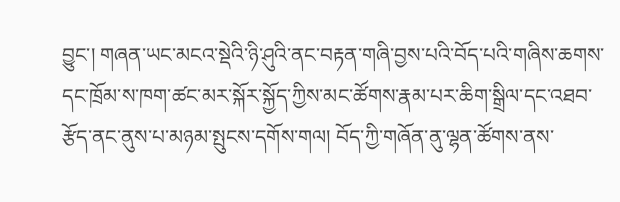བྱུང་། གཞན་ཡང་མངའ་སྡེའི་ཉི་ཤུའི་ནང་བརྟན་གཞི་བྱས་པའི་བོད་པའི་གཞིས་ཆགས་དང་ཁྲོམ་ས་ཁག་ཚང་མར་སྐོར་སྐྱོད་ཀྱིས་མང་ཚོགས་རྣམ་པར་ཆིག་སྒྲིལ་དང་འཐབ་རྩོད་ནང་ནུས་པ་མཉམ་སྤུངས་དགོས་གལ། བོད་ཀྱི་གཞོན་ནུ་ལྷན་ཚོགས་ནས་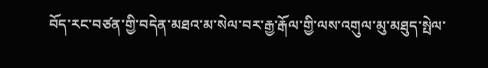བོད་རང་བཙན་གྱི་བདེན་མཐའ་མ་སེལ་བར་རྒྱ་རྒོལ་གྱི་ལས་འགུལ་མུ་མཐུད་སྤེལ་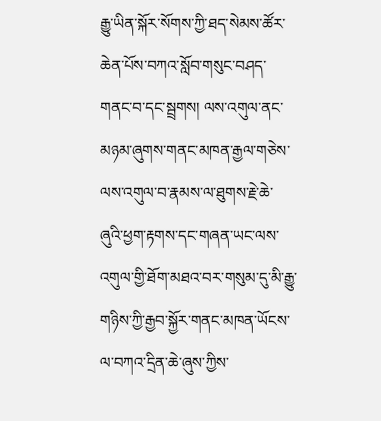རྒྱུ་ཡིན་སྐོར་སོགས་ཀྱི་ཐད་སེམས་ཚོར་ཆེན་པོས་བཀའ་སློབ་གསུང་བཤད་གནང་བ་དང་སྦྲགས། ལས་འགུལ་ནང་མཉམ་ཞུགས་གནང་མཁན་རྒྱལ་གཅེས་ལས་འགུལ་བ་རྣམས་ལ་ཐུགས་རྗེ་ཆེ་ཞུའི་ཕྱག་རྟགས་དང་གཞན་ཡང་ལས་འགུལ་གྱི་ཐོག་མཐའ་བར་གསུམ་དུ་མི་རྒྱུ་གཉིས་ཀྱི་རྒྱབ་སྐྱོར་གནང་མཁན་ཡོངས་ལ་བཀའ་དྲིན་ཆེ་ཞུས་ཀྱིས་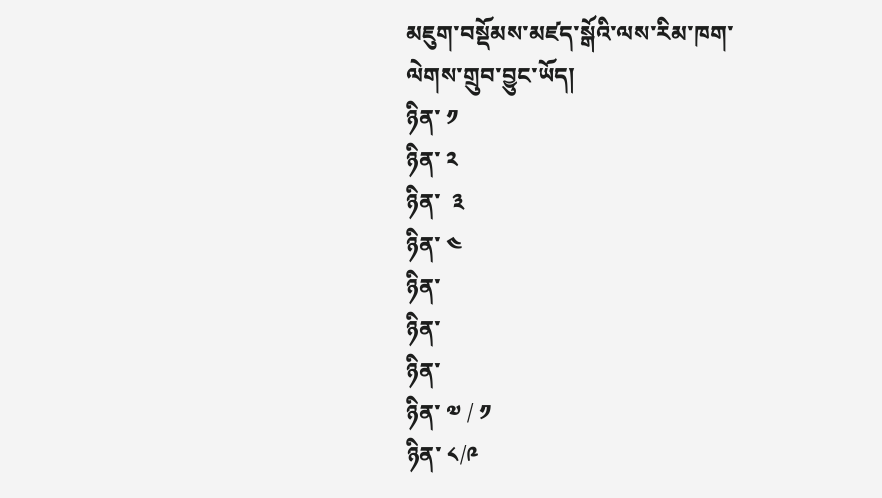མཇུག་བསྡོམས་མཛད་སྒོའི་ལས་རིམ་ཁག་ལེགས་གྲུབ་བྱུང་ཡོད།
ཉིན་ ༡
ཉིན་ ༢
ཉིན་  ༣
ཉིན་ ༤
ཉིན་
ཉིན་
ཉིན་
ཉིན་ ༧ / ༡
ཉིན་ ༨/༩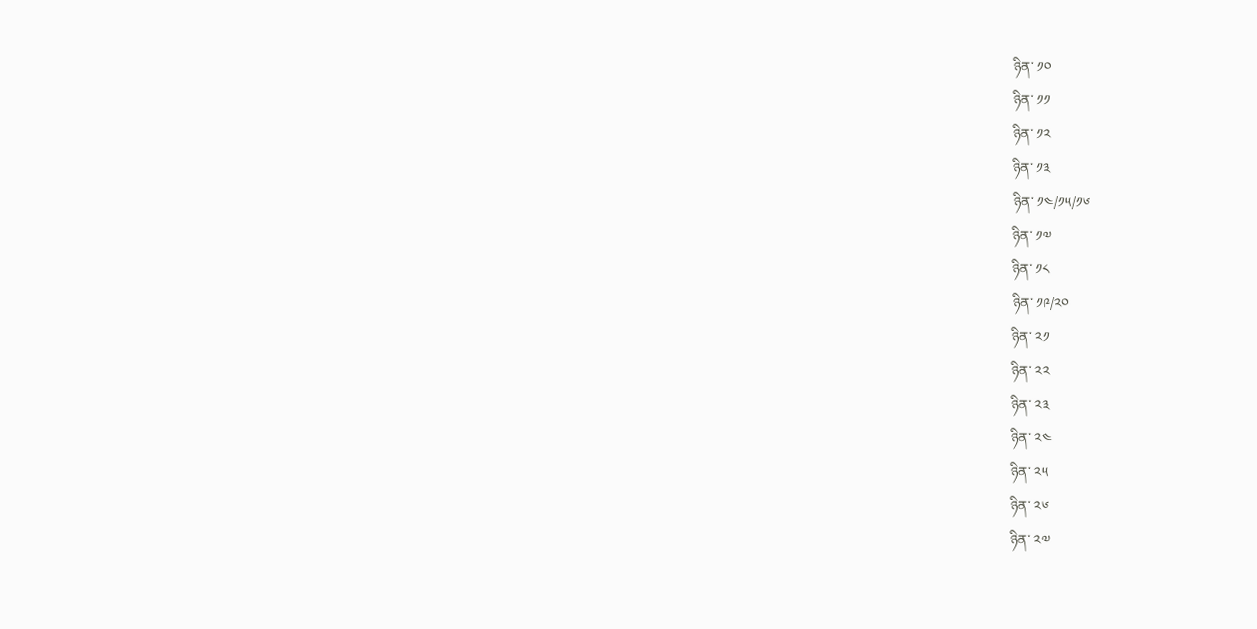ཉིན་ ༡༠
ཉིན་ ༡༡
ཉིན་ ༡༢
ཉིན་ ༡༣
ཉིན་ ༡༤/༡༥/༡༦
ཉིན་ ༡༧
ཉིན་ ༡༨
ཉིན་ ༡༩/༢༠
ཉིན་ ༢༡
ཉིན་ ༢༢
ཉིན་ ༢༣
ཉིན་ ༢༤
ཉིན་ ༢༥
ཉིན་ ༢༦
ཉིན་ ༢༧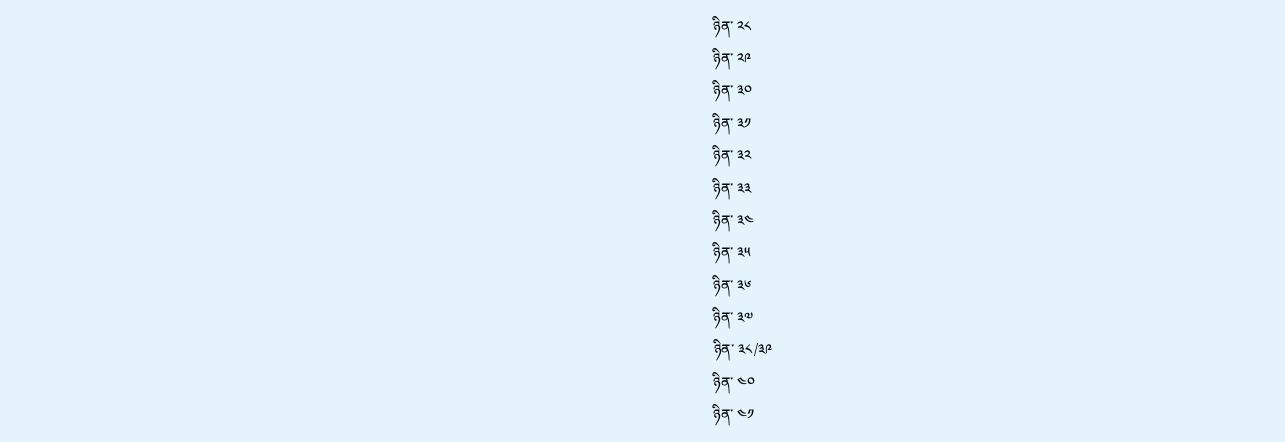ཉིན་ ༢༨
ཉིན་ ༢༩
ཉིན་ ༣༠
ཉིན་ ༣༡
ཉིན་ ༣༢
ཉིན་ ༣༣
ཉིན་ ༣༤
ཉིན་ ༣༥
ཉིན་ ༣༦
ཉིན་ ༣༧
ཉིན་ ༣༨/༣༩
ཉིན་ ༤༠
ཉིན་ ༤༡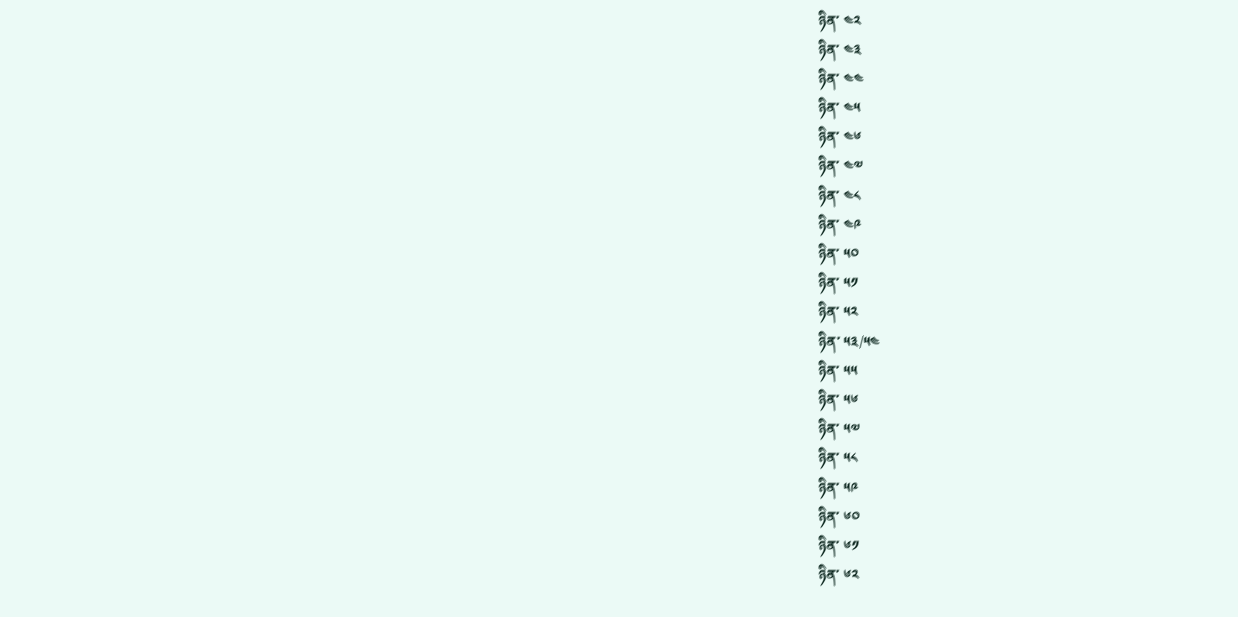ཉིན་ ༤༢
ཉིན་ ༤༣
ཉིན་ ༤༤
ཉིན་ ༤༥
ཉིན་ ༤༦
ཉིན་ ༤༧
ཉིན་ ༤༨
ཉིན་ ༤༩
ཉིན་ ༥༠
ཉིན་ ༥༡
ཉིན་ ༥༢
ཉིན་ ༥༣/༥༤
ཉིན་ ༥༥
ཉིན་ ༥༦
ཉིན་ ༥༧
ཉིན་ ༥༨
ཉིན་ ༥༩
ཉིན་ ༦༠
ཉིན་ ༦༡
ཉིན་ ༦༢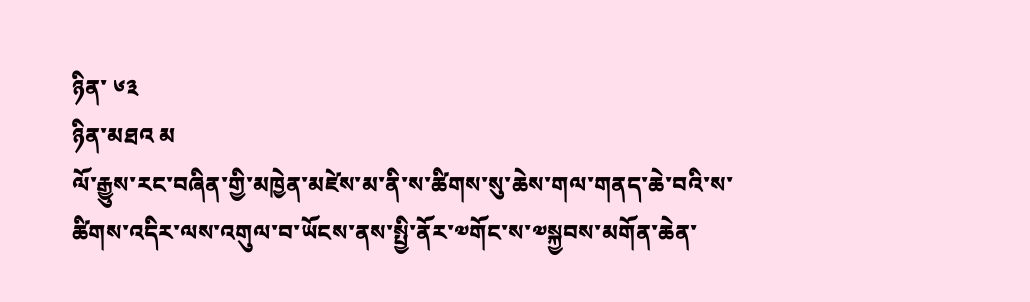ཉིན་ ༦༣
ཉིན་མཐའ མ
ལོ་རྒྱུས་རང་བཞིན་གྱི་མཁྱེན་མཛེས་མ་ནི་ས་ཚིགས་སུ་ཆེས་གལ་གནད་ཆེ་བའི་ས་ཚིགས་འདིར་ལས་འགུལ་བ་ཡོངས་ནས་སྤྱི་ནོར་༧གོང་ས་༧སྐྱབས་མགོན་ཆེན་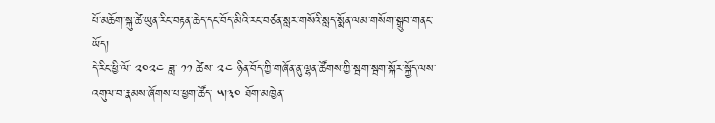པོ་མཆོག་སྐུ་ཚེ་ཡུན་རིང་བརྟན་ཆེད་དང་བོད་མིའི་རང་བཙན་སླར་གསོའི་སླད་སྨོན་ལམ་གསོག་སྒྲུབ་གནང་ཡོད།
དེ་རིང་ཕྱི་ལོ་ ༢༠༢༤ ཟླ་ ༡༡ ཚེས་ ༢༤ ཉིན་བོད་ཀྱི་གཞོན་ནུ་ལྷན་ཚོགས་ཀྱི་སྦག་སྦག་སྐོར་སྐྱོད་ལས་འགུལ་བ་རྣམས་ཞོགས་པ་ཕྱག་ཚོད་ ༥།༣༠ ཐོག་མཁྱེན་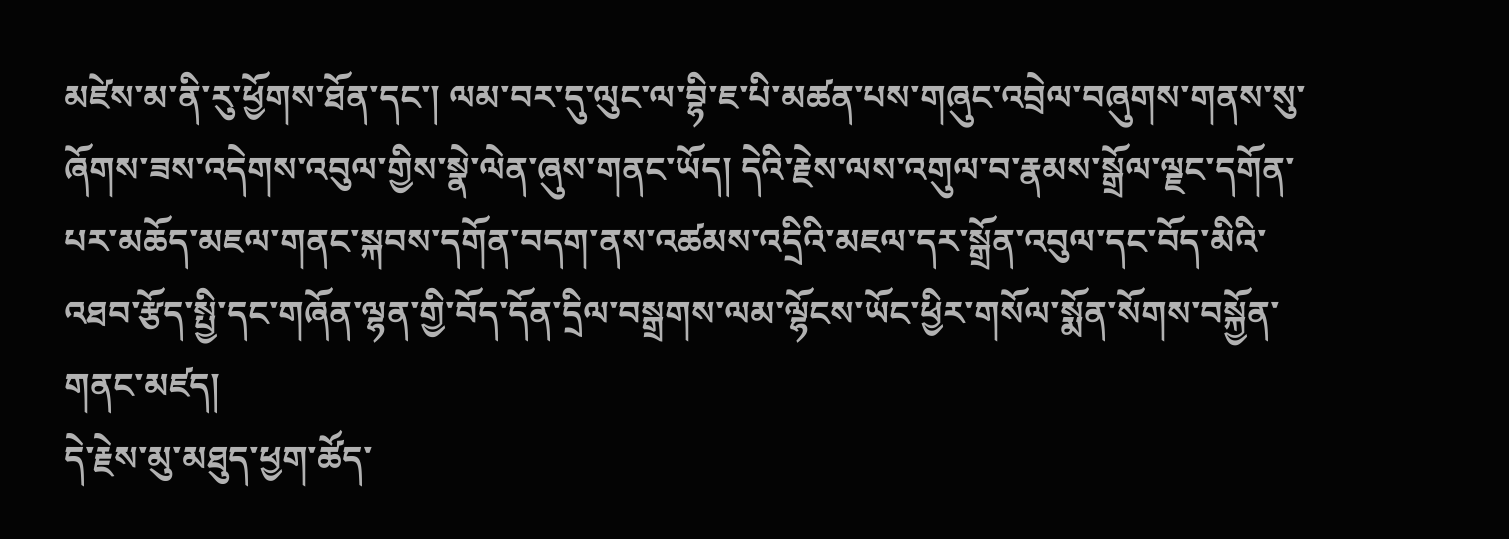མཛེས་མ་ནི་རུ་ཕྱོགས་ཐོན་དང་། ལམ་བར་དུ་ལུང་ལ་བྷི་ཇ་པི་མཚན་པས་གཞུང་འབྲེལ་བཞུགས་གནས་སུ་ཞོགས་ཟས་འདེགས་འབུལ་གྱིས་སྣེ་ལེན་ཞུས་གནང་ཡོད། དེའི་རྗེས་ལས་འགུལ་བ་རྣམས་སྒྲོལ་ལྗང་དགོན་པར་མཆོད་མཇལ་གནང་སྐབས་དགོན་བདག་ནས་འཚམས་འདྲིའི་མཇལ་དར་སྒྲོན་འབུལ་དང་བོད་མིའི་འཐབ་རྩོད་སྤྱི་དང་གཞོན་ལྷན་གྱི་བོད་དོན་དྲིལ་བསྒྲགས་ལམ་ལྷོངས་ཡོང་ཕྱིར་གསོལ་སྨོན་སོགས་བསྐྱོན་གནང་མཛད།
དེ་རྗེས་མུ་མཐུད་ཕྱག་ཚོད་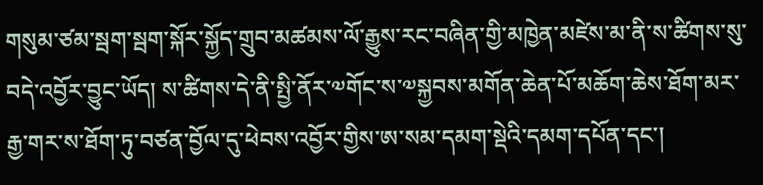གསུམ་ཙམ་སྦག་སྦག་སྐོར་སྐྱོད་གྲུབ་མཚམས་ལོ་རྒྱུས་རང་བཞིན་གྱི་མཁྱེན་མཛེས་མ་ནི་ས་ཚིགས་སུ་བདེ་འབྱོར་བྱུང་ཡོད། ས་ཚིགས་དེ་ནི་སྤྱི་ནོར་༧གོང་ས་༧སྐྱབས་མགོན་ཆེན་པོ་མཆོག་ཆེས་ཐོག་མར་རྒྱ་གར་ས་ཐོག་ཏུ་བཙན་བྱོལ་དུ་ཕེབས་འབྱོར་གྱིས་ཨ་སམ་དམག་སྡེའི་དམག་དཔོན་དང་།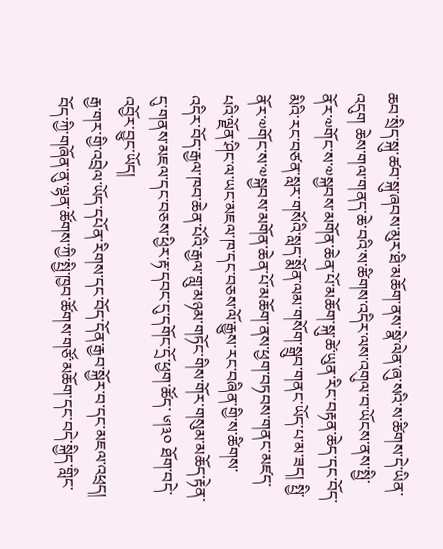ཆབ་སྲིད་སྐུ་ཚབ་སྐུ་ཞབས་མུར་ཐི་མཆོག་ནས་སྣེ་ལེན་ཞུ་སའི་ས་ཚིགས་དེ་ཡིན་འདུག ཆེས་གལ་གནད་ཆེ་བའི་ས་ཚིགས་འདིར་ལས་འགུལ་བ་ཡོངས་ནས་སྤྱི་ནོར་༧གོང་ས་༧སྐྱབས་མགོན་ཆེན་པོ་མཆོག་སྐུ་ཚེ་ཡུན་རིང་བརྟན་ཆེད་དང་བོད་མིའི་རང་བཙན་སླར་གསོའི་སླད་སྨོན་ལམ་གསོག་སྒྲུབ་གནང་ཡོད་པ་མ་ཟད། སྤྱི་ནོར་༧གོང་ས་༧སྐྱབས་མགོན་ཆེན་པོ་མཆོག་ནས་ཕྱག་བཏབས་གནང་མཛད་པའི་ལྗོན་ཤིང་ལ་ཡང་མཇལ་ཁ་དང་བཅས་ལོ་རྒྱུས་རང་བཞིན་གྱི་ས་ཚིགས་འདིར་བོད་རྒྱལ་ཁབ་ཆེན་པོའི་རྒྱལ་གླུ་མཉམ་གཏོང་གིས་གོར་གསུམ་མཆོད་རྟེན་དུ་གནས་མཇལ་དང་བཅས་ཕྱིར་རྟ་དབང་དུ་དགོང་དྲོ་ཕྱག་ཚོད་ ༦།༣༠ ཐོག་བདེ་འབྱོར་བྱུང་ཡོད།
རྒྱ་གར་གྱི་འབྲེལ་ཡོད་དཔོན་རིགས་དང་བོད་དོན་རྒྱབ་སྐྱོར་བ་དང་མཇལ་འཕྲད།
བོད་ཀྱི་གཞོན་ནུ་ལྷན་ཚོགས་ཀྱི་སྤྱི་ཁྱབ་ཚོགས་གཙོ་མཆོག་དང་བདེ་སྐྱིད་གླིང་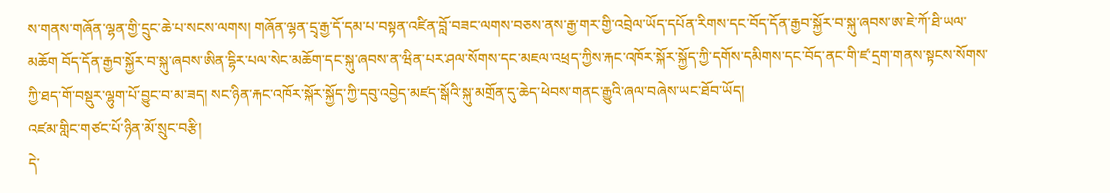ས་གནས་གཞོན་ལྷན་གྱི་དྲུང་ཆེ་པ་སངས་ལགས། གཞོན་ལྷན་དྲྭ་རྒྱ་དོ་དམ་པ་བསྟན་འཛིན་བློ་བཟང་ལགས་བཅས་ནས་རྒྱ་གར་གྱི་འབྲེལ་ཡོད་དཔོན་རིགས་དང་བོད་དོན་རྒྱབ་སྐྱོར་བ་སྐུ་ཞབས་ཨ་ཇེ་ཀོ་ཐི་ཡལ་མཆོག བོད་དོན་རྒྱབ་སྐྱོར་བ་སྐུ་ཞབས་ཨིན་དྷིར་པལ་སེང་མཆོག་དང་སྐུ་ཞབས་ན་ཝིན་པར་ཤལ་སོགས་དང་མཇལ་འཕྲད་ཀྱིས་རྐང་འཁོར་སྐོར་སྐྱོད་ཀྱི་དགོས་དམིགས་དང་བོད་ནང་གི་ཛ་དྲག་གནས་སྟངས་སོགས་ཀྱི་ཐད་གོ་བསྡུར་ལྷུག་པོ་བྱུང་བ་མ་ཟད། སང་ཉིན་རྐང་འཁོར་སྐོར་སྐྱོད་ཀྱི་དབུ་འབྱེད་མཛད་སྒོའི་སྐུ་མགྲོན་དུ་ཆེད་ཕེབས་གནང་རྒྱུའི་ཞལ་བཞེས་ཡང་ཐོབ་ཡོད།
འཛམ་གླིང་གཙང་པོ་ཉིན་མོ་སྲུང་བརྩི།
དེ་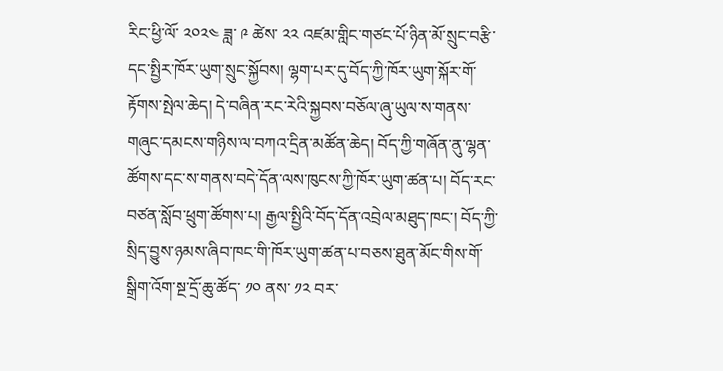རིང་ཕྱི་ལོ་ ༢༠༢༤ ཟླ་ ༩ ཚེས་ ༢༢ འཛམ་གླིང་གཙང་པོ་ཉིན་མོ་སྲུང་བརྩི་དང་སྤྱིར་ཁོར་ཡུག་སྲུང་སྐྱོབས། ལྷག་པར་དུ་བོད་ཀྱི་ཁོར་ཡུག་སྐོར་གོ་རྟོགས་སྤེལ་ཆེད། དེ་བཞིན་རང་རེའི་སྐྱབས་བཅོལ་ཞུ་ཡུལ་ས་གནས་གཞུང་དམངས་གཉིས་ལ་བཀའ་དྲིན་མཚོན་ཆེད། བོད་ཀྱི་གཞོན་ནུ་ལྷན་ཚོགས་དང་ས་གནས་བདེ་དོན་ལས་ཁུངས་ཀྱི་ཁོར་ཡུག་ཚན་པ། བོད་རང་བཙན་སློབ་ཕྲུག་ཚོགས་པ། རྒྱལ་སྤྱིའི་བོད་དོན་འབྲེལ་མཐུད་ཁང་། བོད་ཀྱི་སྲིད་བྱུས་ཉམས་ཞིབ་ཁང་གི་ཁོར་ཡུག་ཚན་པ་བཅས་ཐུན་མོང་གིས་གོ་སྒྲིག་འོག་སྔ་དྲོ་ཆུ་ཚོད་ ༡༠ ནས་ ༡༢ བར་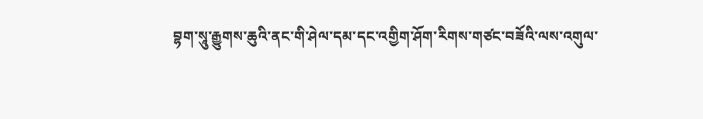བྷག་སཱུ་རྒྱུགས་ཆུའི་ནང་གི་ཤེལ་དམ་དང་འགྱིག་ཤོག་རིགས་གཙང་བཟོའི་ལས་འགུལ་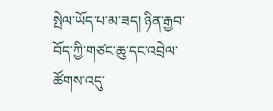སྤེལ་ཡོད་པ་མ་ཟད། ཉིན་རྒྱབ་བོད་ཀྱི་གཙང་ཆུ་དང་འབྲེལ་ཚོགས་འདུ་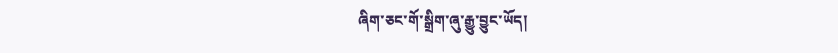ཞིག་ཅང་གོ་སྒྲིག་ཞུ་རྒྱུ་བྱུང་ཡོད།